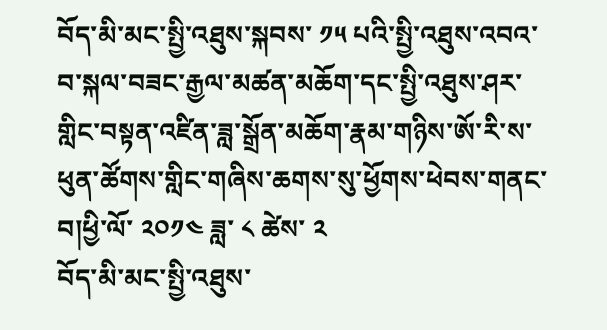བོད་མི་མང་སྤྱི་འཐུས་སྐབས་ ༡༥ པའི་སྤྱི་འཐུས་འབའ་བ་སྐལ་བཟང་རྒྱལ་མཚན་མཆོག་དང་སྤྱི་འཐུས་ཤར་གླིང་བསྟན་འཛིན་ཟླ་སྒྲོན་མཆོག་རྣམ་གཉིས་ཨོ་རི་ས་ཕུན་ཚོགས་གླིང་གཞིས་ཆགས་སུ་ཕྱོགས་ཕེབས་གནང་བ།ཕྱི་ལོ་ ༢༠༡༤ ཟླ་ ༨ ཚེས་ ༢
བོད་མི་མང་སྤྱི་འཐུས་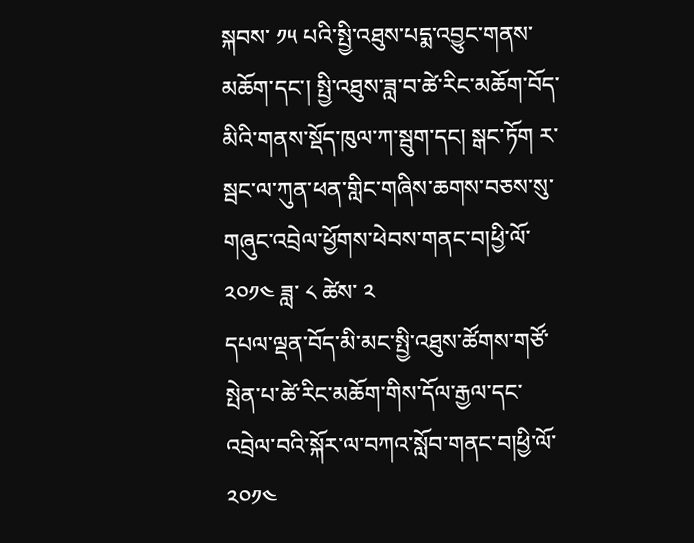སྐབས་ ༡༥ པའི་སྤྱི་འཐུས་པདྨ་འབྱུང་གནས་མཆོག་དང་། སྤྱི་འཐུས་ཟླ་བ་ཚེ་རིང་མཆོག་བོད་མིའི་གནས་སྡོད་ཁུལ་ཀ་སྦུག་དང། སྒང་ཏོག ར་སྦང་ལ་ཀུན་ཕན་གླིང་གཞིས་ཆགས་བཅས་སུ་གཞུང་འབྲེལ་ཕྱོགས་ཕེབས་གནང་བ།ཕྱི་ལོ་ ༢༠༡༤ ཟླ་ ༨ ཚེས་ ༢
དཔལ་ལྡན་བོད་མི་མང་སྤྱི་འཐུས་ཚོགས་གཙོ་སྤེན་པ་ཚེ་རིང་མཆོག་གིས་དོལ་རྒྱལ་དང་འབྲེལ་བའི་སྐོར་ལ་བཀའ་སློབ་གནང་བ།ཕྱི་ལོ་ ༢༠༡༤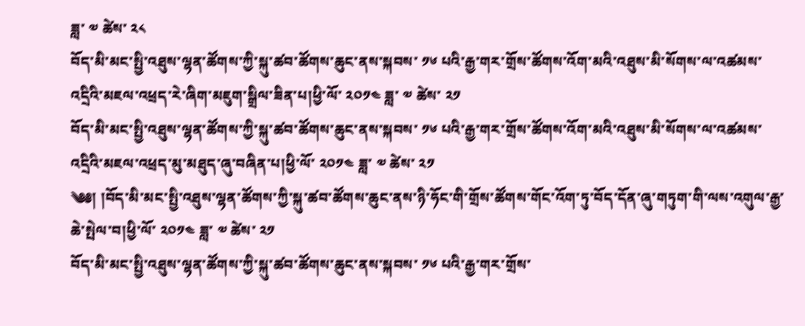ཟླ་ ༧ ཚེས་ ༢༨
བོད་མི་མང་སྤྱི་འཐུས་ལྷན་ཚོགས་ཀྱི་སྐུ་ཚབ་ཚོགས་ཆུང་ནས་སྐབས་ ༡༦ པའི་རྒྱ་གར་གྲོས་ཚོགས་འོག་མའི་འཐུས་མི་སོགས་ལ་འཚམས་འདྲིའི་མཇལ་འཕྲད་རེ་ཞིག་མཇུག་སྒྲིལ་ཟིན་པ།ཕྱི་ལོ་ ༢༠༡༤ ཟླ་ ༧ ཚེས་ ༢༡
བོད་མི་མང་སྤྱི་འཐུས་ལྷན་ཚོགས་ཀྱི་སྐུ་ཚབ་ཚོགས་ཆུང་ནས་སྐབས་ ༡༦ པའི་རྒྱ་གར་གྲོས་ཚོགས་འོག་མའི་འཐུས་མི་སོགས་ལ་འཚམས་འདྲིའི་མཇལ་འཕྲད་མུ་མཐུད་ཞུ་བཞིན་པ།ཕྱི་ལོ་ ༢༠༡༤ ཟླ་ ༧ ཚེས་ ༢༡
༄༅། །བོད་མི་མང་སྤྱི་འཐུས་ལྷན་ཚོགས་ཀྱི་སྐུ་ཚབ་ཚོགས་ཆུང་ནས་ཉི་ཧོང་གི་གྲོས་ཚོགས་གོང་འོག་ཏུ་བོད་དོན་ཞུ་གཏུག་གི་ལས་འགུལ་རྒྱ་ཆེ་སྤེལ་བ།ཕྱི་ལོ་ ༢༠༡༤ ཟླ་ ༧ ཚེས་ ༢༡
བོད་མི་མང་སྤྱི་འཐུས་ལྷན་ཚོགས་ཀྱི་སྐུ་ཚབ་ཚོགས་ཆུང་ནས་སྐབས་ ༡༦ པའི་རྒྱ་གར་གྲོས་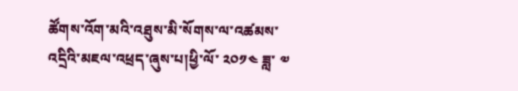ཚོགས་འོག་མའི་འཐུས་མི་སོགས་ལ་འཚམས་འདྲིའི་མཇལ་འཕྲད་ཞུས་པ།ཕྱི་ལོ་ ༢༠༡༤ ཟླ་ ༧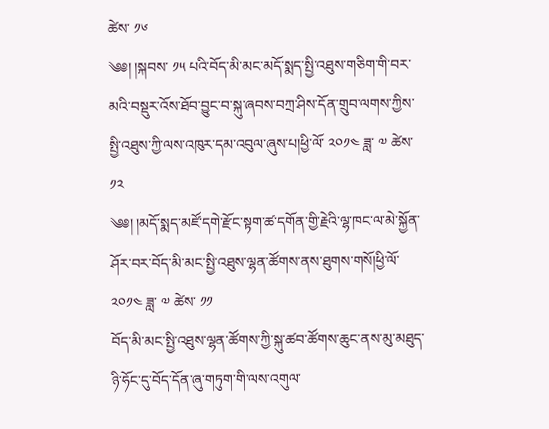ཚེས་ ༡༦
༄༅། །སྐབས་ ༡༥ པའི་བོད་མི་མང་མདོ་སྨད་སྤྱི་འཐུས་གཅིག་གི་བར་མའི་བསྡུར་འོས་ཐོབ་བྱུང་བ་སྐུ་ཞབས་བཀྲ་ཤིས་དོན་གྲུབ་ལགས་ཀྱིས་སྤྱི་འཐུས་ཀྱི་ལས་འཁུར་དམ་འབུལ་ཞུས་པ།ཕྱི་ལོ་ ༢༠༡༤ ཟླ་ ༧ ཚེས་ ༡༢
༄༅། །མདོ་སྨད་མཛོ་དགེ་རྫོང་སྟག་ཚ་དགོན་གྱི་རྗེའི་ལྷ་ཁང་ལ་མེ་སྐྱོན་ཤོར་བར་བོད་མི་མང་སྤྱི་འཐུས་ལྷན་ཚོགས་ནས་ཐུགས་གསོ།ཕྱི་ལོ་ ༢༠༡༤ ཟླ་ ༧ ཚེས་ ༡༡
བོད་མི་མང་སྤྱི་འཐུས་ལྷན་ཚོགས་ཀྱི་སྐུ་ཚབ་ཚོགས་ཆུང་ནས་མུ་མཐུད་ཉི་ཧོང་དུ་བོད་དོན་ཞུ་གཏུག་གི་ལས་འགུལ་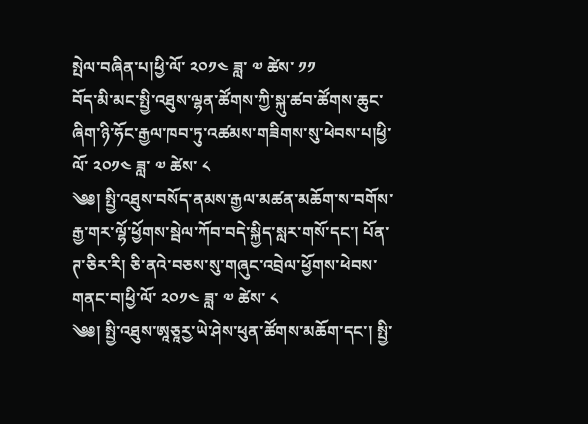སྤེལ་བཞིན་པ།ཕྱི་ལོ་ ༢༠༡༤ ཟླ་ ༧ ཚེས་ ༡༡
བོད་མི་མང་སྤྱི་འཐུས་ལྷན་ཚོགས་ཀྱི་སྐུ་ཚབ་ཚོགས་ཆུང་ཞིག་ཉི་ཧོང་རྒྱལ་ཁབ་ཏུ་འཚམས་གཟིགས་སུ་ཕེབས་པ།ཕྱི་ལོ་ ༢༠༡༤ ཟླ་ ༧ ཚེས་ ༨
༄༅། སྤྱི་འཐུས་བསོད་ནམས་རྒྱལ་མཚན་མཆོག་ས་བགོས་རྒྱ་གར་ལྷོ་ཕྱོགས་སྦེལ་ཀོབ་བདེ་སྐྱིད་སླར་གསོ་དང་། པོན་ཊ་ཅིར་རི། ཅི་ནའེ་བཅས་སུ་གཞུང་འབྲེལ་ཕྱོགས་ཕེབས་གནང་བ།ཕྱི་ལོ་ ༢༠༡༤ ཟླ་ ༧ ཚེས་ ༨
༄༅། སྤྱི་འཐུས་ཨཱཅཱརྱ་ཡེ་ཤེས་ཕུན་ཚོགས་མཆོག་དང་། སྤྱི་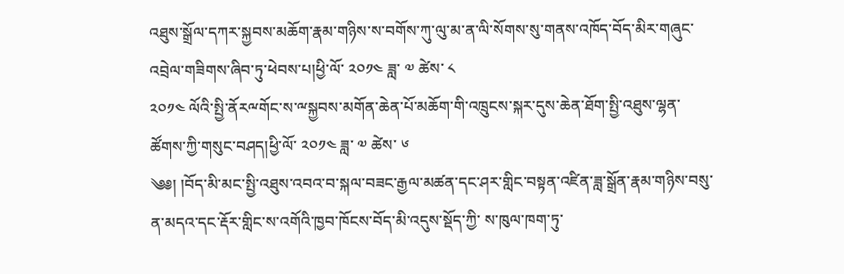འཐུས་སྒྲོལ་དཀར་སྐྱབས་མཆོག་རྣམ་གཉིས་ས་བགོས་ཀུ་ལུ་མ་ན་ལི་སོགས་སུ་གནས་འཁོད་བོད་མིར་གཞུང་འབྲེལ་གཟིགས་ཞིབ་ཏུ་ཕེབས་པ།ཕྱི་ལོ་ ༢༠༡༤ ཟླ་ ༧ ཚེས་ ༨
༢༠༡༤ ལོའི་སྤྱི་ནོརྋགོང་ས་ྋསྐྱབས་མགོན་ཆེན་པོ་མཆོག་གི་འཁྲུངས་སྐར་དུས་ཆེན་ཐོག་སྤྱི་འཐུས་ལྷན་ཚོགས་ཀྱི་གསུང་བཤད།ཕྱི་ལོ་ ༢༠༡༤ ཟླ་ ༧ ཚེས་ ༦
༄༅། །བོད་མི་མང་སྤྱི་འཐུས་འབའ་བ་སྐལ་བཟང་རྒྱལ་མཚན་དང་ཤར་གླིང་བསྟན་འཛིན་ཟླ་སྒྲོན་རྣམ་གཉིས་བསུ་ན་མདའ་དང་རྡོར་གླིང་ས་འགོའི་ཁྱབ་ཁོངས་བོད་མི་འདུས་སྡོད་ཀྱི་ ས་ཁུལ་ཁག་ཏུ་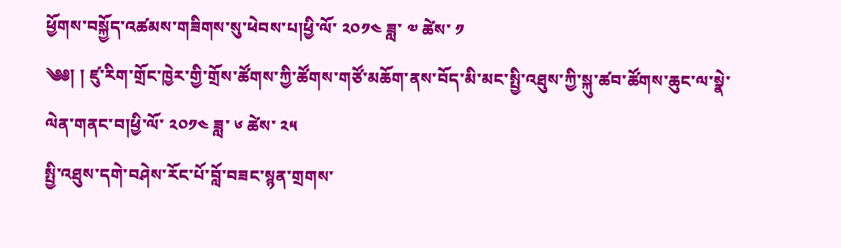ཕྱོགས་བསྐྱོད་འཚམས་གཟིགས་སུ་ཕེབས་པ།ཕྱི་ལོ་ ༢༠༡༤ ཟླ་ ༧ ཚེས་ ༡
༄༅། ། ཛུ་རིག་གྲོང་ཁྱེར་གྱི་གྲོས་ཚོགས་ཀྱི་ཚོགས་གཙོ་མཆོག་ནས་བོད་མི་མང་སྤྱི་འཐུས་ཀྱི་སྐུ་ཚབ་ཚོགས་ཆུང་ལ་སྣེ་ལེན་གནང་བ།ཕྱི་ལོ་ ༢༠༡༤ ཟླ་ ༦ ཚེས་ ༢༥
སྤྱི་འཐུས་དགེ་བཤེས་རོང་པོ་བློ་བཟང་སྙན་གྲགས་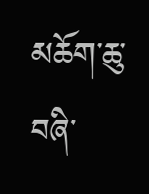མཆོག་ཆུ་བཞི་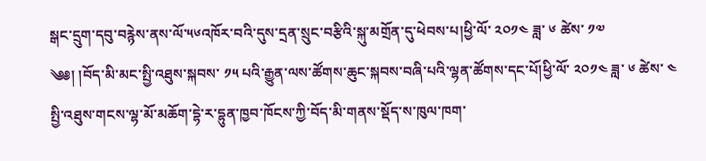སྒང་དྲུག་དབུ་བརྙེས་ནས་ལོ་༥༦འཁོར་བའི་དུས་དྲན་སྲུང་བརྩིའི་སྐུ་མགྲོན་དུ་ཕེབས་པ།ཕྱི་ལོ་ ༢༠༡༤ ཟླ་ ༦ ཚེས་ ༡༧
༄༅། །བོད་མི་མང་སྤྱི་འཐུས་སྐབས་ ༡༥ པའི་རྒྱུན་ལས་ཚོགས་ཆུང་སྐབས་བཞི་པའི་ལྷན་ཚོགས་དང་པོ།ཕྱི་ལོ་ ༢༠༡༤ ཟླ་ ༦ ཚེས་ ༤
སྤྱི་འཐུས་གངས་ལྷ་མོ་མཆོག་དྷེ་ར་དྷུན་ཁྱབ་ཁོངས་ཀྱི་བོད་མི་གནས་སྡོད་ས་ཁུལ་ཁག་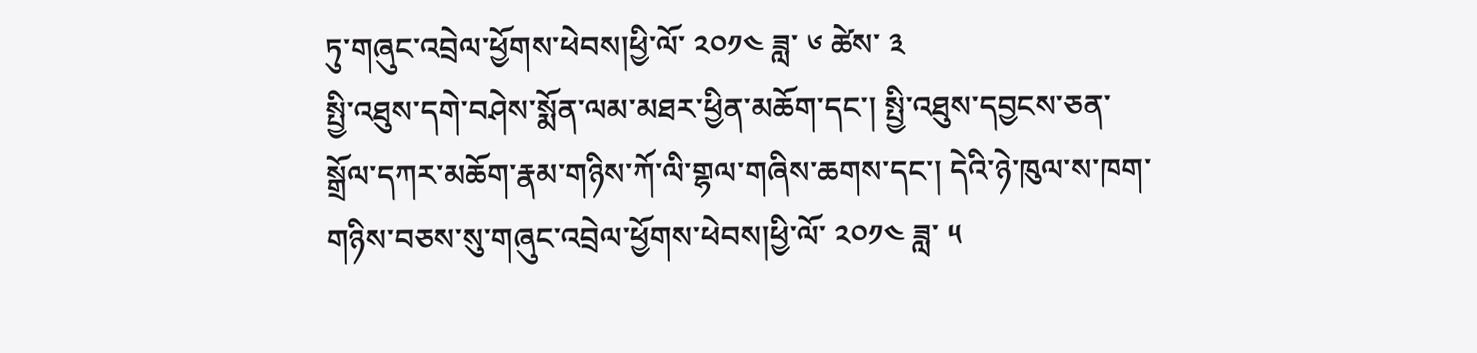ཏུ་གཞུང་འབྲེལ་ཕྱོགས་ཕེབས།ཕྱི་ལོ་ ༢༠༡༤ ཟླ་ ༦ ཚེས་ ༣
སྤྱི་འཐུས་དགེ་བཤེས་སྨོན་ལམ་མཐར་ཕྱིན་མཆོག་དང་། སྤྱི་འཐུས་དབྱངས་ཅན་སྒྲོལ་དཀར་མཆོག་རྣམ་གཉིས་ཀོ་ལི་གྷལ་གཞིས་ཆགས་དང་། དེའི་ཉེ་ཁུལ་ས་ཁག་གཉིས་བཅས་སུ་གཞུང་འབྲེལ་ཕྱོགས་ཕེབས།ཕྱི་ལོ་ ༢༠༡༤ ཟླ་ ༥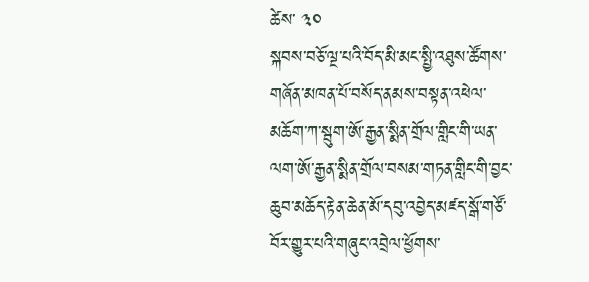ཚེས་ ༣༠
སྐབས་བཅོ་ལྔ་པའི་བོད་མི་མང་སྤྱི་འཐུས་ཚོགས་གཞོན་མཁན་པོ་བསོད་ནམས་བསྟན་འཕེལ་མཆོག་ཀ་སྦུག་ཨོ་རྒྱན་སྨིན་གྲོལ་གླིང་གི་ཡན་ལག་ཨོ་རྒྱན་སྨིན་གྲོལ་བསམ་གཏན་གླིང་གི་བྱང་ཆུབ་མཆོད་རྟེན་ཆེན་མོ་དབུ་འབྱེད་མཛད་སྒོ་གཙོ་བོར་གྱུར་པའི་གཞུང་འབྲེལ་ཕྱོགས་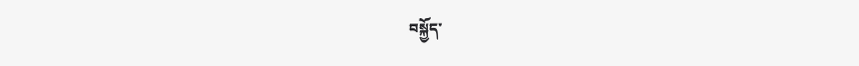བསྐྱོད་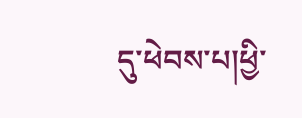དུ་ཕེབས་པ།ཕྱི་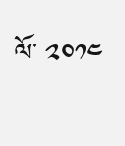ལོ་ ༢༠༡༤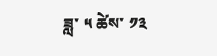ཟླ་ ༥ ཚེས་ ༡༣